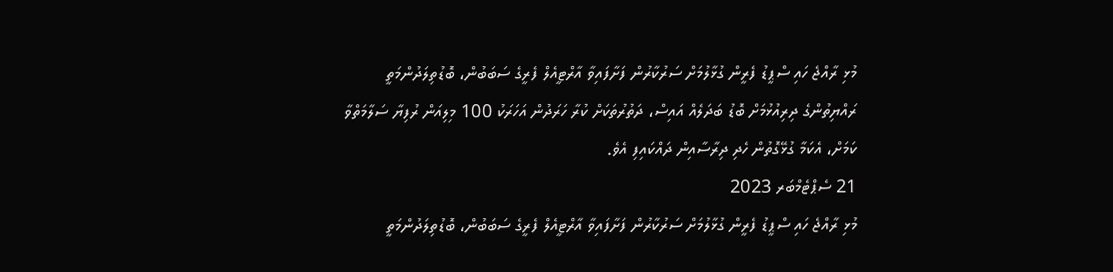މުޅި ރާއްޖެ ހައި ސްޕީޑު ފެރީން ގުޅާލުމަށް ސަރުކާރުން ފަށާފައިވާ އާރްޓީއެލް ފެރީގެ ސަބަބުން، ބޮޑުތިލަދުންމަތީ ރައްޔިތުންގެ ދިރިއުޅުމަށް ބޮޑު ބަދަލެއް އައިސް، ދަތުރުތަކަށް ކުރާ ހަރަދުން އަހަރަކު 100 މިލިއަން ރުފިޔާ ސަލާމަތްވާ ކަމަށް، އެކަމާ ގުޅޭގޮތުން ހެދި ދިރާސާއިން ދައްކައިފި އެވެ.
21 ސެޕްޓެމްބަރ 2023
މުޅި ރާއްޖެ ހައި ސްޕީޑު ފެރީން ގުޅާލުމަށް ސަރުކާރުން ފަށާފައިވާ އާރްޓީއެލް ފެރީގެ ސަބަބުން، ބޮޑުތިލަދުންމަތީ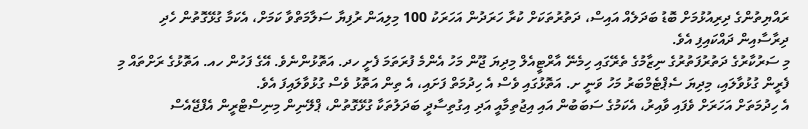ރައްޔިތުންގެ ދިރިއުޅުމަށް ބޮޑު ބަދަލެއް އައިސް، ދަތުރުތަކަށް ކުރާ ހަރަދުން އަހަރަކު 100 މިލިއަން ރުފިޔާ ސަލާމަތްވާ ކަމަށް، އެކަމާ ގުޅޭގޮތުން ހެދި ދިރާސާއިން ދައްކައިފި އެވެ.
މި ސަރުކާރުގެ ދަތުރުފަތުރުގެ ނިޒާމުގެ ތެރޭގައި ހިމެނޭ އާރްޓީއެލް މިދިޔަ ޖޫން މަހު އެންމެ ފުރަތަމަ ފެށީ ހދ. އަތޮޅުންނެވެ. އޭގެ ފަހުން ހއ. އަތޮޅުގެ ރަށްތައް މި ފެރީން ގުޅުވާލައި، މިދިޔަ ސެޕްޓެމްބަރު މަހު ވަނީ ށ. އަތޮޅުގައި ވެސް އެ ހިދުމަތް ފަށައި، އެ ތިން އަތޮޅު ވެސް ގުޅުވާލައިފަ އެވެ.
އެ ހިދުމަތަށް އަހަރަށް ވެފައި ވާއިރު، އެކަމުގެ ސަބަބުން އައި އިޖުތިމާއީ އަދި އިގުތިސާދީ ބަދަލުތަކާ ގުޅޭގޮތުން، ޕްލޭނިން މިނިސްޓްރީން އެފްޖޭއެސް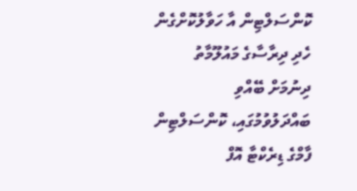ކޮންސަލްޓިން އާ ހަވާލުކޮށްގެން ހެދި ދިރާސާގެ މައުލޫމާތު ދިނުމަށް ބޭއްވި ބައްދަލުވުމުގައި، ކޮންސަލްޓިން ފާމްގެ ޑިރެކްޓާ އޮފް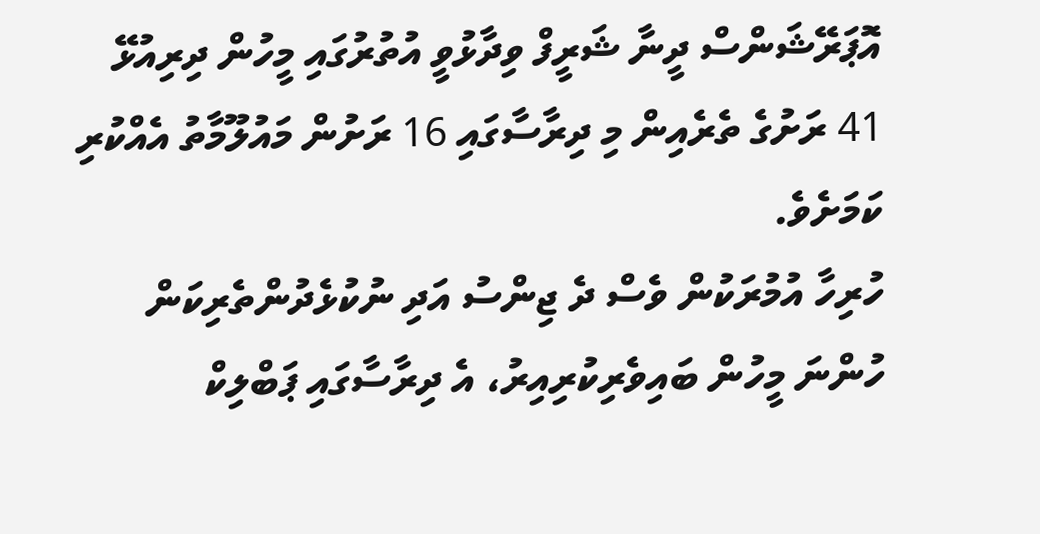އޮޕަރޭޝަންސް ދީނާ ޝަރީފް ވިދާޅުވީ އުތުރުގައި މީހުން ދިރިއުޅޭ 41 ރަށުގެ ތެރެއިން މި ދިރާސާގައި 16 ރަށުން މައުލޫމާތު އެއްކުރި ކަމަށެވެ.
ހުރިހާ އުމުރަކުން ވެސް ދެ ޖިންސު އަދި ނުކުޅެދުންތެރިކަން ހުންނަ މީހުން ބައިވެރިކުރިއިރު، އެ ދިރާސާގައި ޕަބްލިކް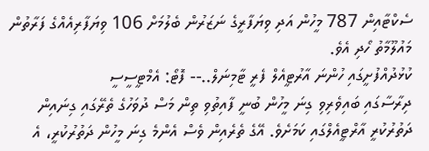ސެކްޓާއިން 787 މީހުން އަދި ވިޔަފާރީގެ ނަޒަރުން ބެލުމަށް 106 ވިޔަފާރިއެއްގެ ފަރާތުން މައުލޫމާތު ހޯދި އެވެ.
ކުޅުދުއްފުށީގައި ހުންނަ އާރުޓީއެލް ފެރީ ޓާމިނަލް..-- ފޮޓޯ: އެމްޓީސީސީ
ދިރާސާގައި ބައިވެރިވި ގިނަ މީހުން ބުނީ ފާއިތުވި ތިން މަސް ދުވަހުގެ ތެރޭގައި ގިނައިން ދަތުރުކުރީ އާރްޓީއެލްގައި ކަމަށެވެ. އޭގެ ތެރެއިން ވެސް އެންމެ ގިނަ މީހުން ދަތުރުކުރީ، އެ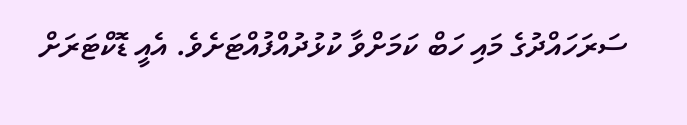ސަރަހައްދުގެ މައި ހަބް ކަމަށްވާ ކުޅުދުއްފުއްޓަށެވެ. އެއީ ޑޮކްޓަރަށް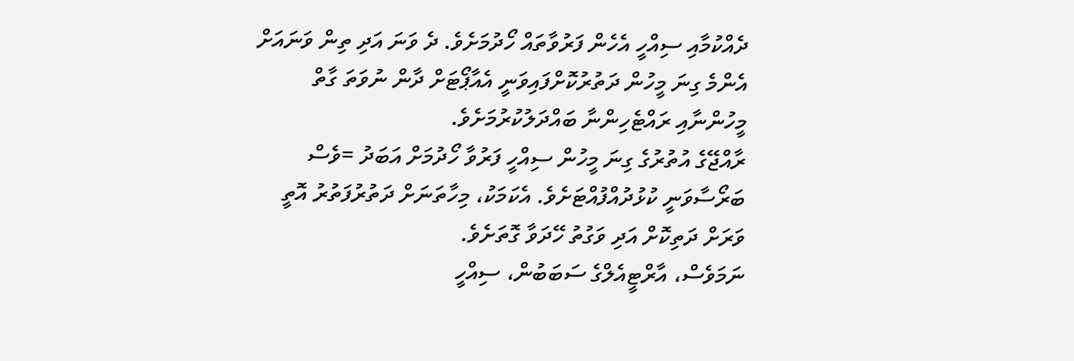ދެއްކުމާއި ސިއްހީ އެހެން ފަރުވާތައް ހޯދުމަށެވެ. ދެ ވަނަ އަދި ތިން ވަނައަށް އެންމެ ގިނަ މީހުން ދަތުރުކޮށްފައިވަނީ އެއާޕޯޓަށް ދާން ނުވަތަ ގާތް މީހުންނާއި ރައްޓެހިންނާ ބައްދަލުކުރުމަށެވެ.
ރާއްޖޭގެ އުތުރުގެ ގިނަ މީހުން ސިއްހީ ފަރުވާ ހޯދުމަށް އަބަދު =ވެސް ބަރޯސާވަނީ ކުޅުދުއްފުއްޓަށެވެ. އެކަމަކު، މިހާތަނަށް ދަތުރުފަތުރު އޮތީ ވަރަށް ދަތިކޮށް އަދި ވަގުތު ހޭދަވާ ގޮތަށެވެ.
ނަމަވެސް، އާރްޓީއެލްގެ ސަބަބުން، ސިއްހީ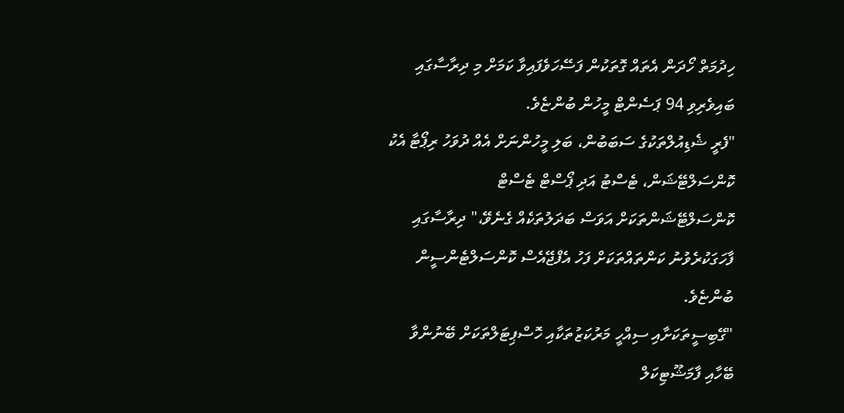ހިދުމަތް ހޯދަން އެތައް ގޮތަކުން ފަސޭހަވެފައިވާ ކަމަށް މި ދިރާސާގައި ބައިވެރިވި 94 ޕަސެންޓް މީހުން ބުންޏެވެ.
"ފެރީ ޝެޑިއުލްތަކުގެ ސަބަބުން، ބަލި މީހުންނަށް އެއް ދުވަހު ރިޕޯޓާ އެކު ކޮންސަލްޓޭޝަން، ޓެސްޓު އަދި ޕޯސްޓް ޓެސްޓް ކޮންސަލްޓޭޝަންތަކަށް އަވަސް ބަދަލުތަކެއް ގެނެވޭ،" ދިރާސާގައި ފާހަގަކުރެވުނު ކަންތައްތަކަށް ފަހު އެފްޖޭއެސް ކޮންސަލްޓެންސީން ބުންޏެވެ.
"ގޭބިސީތަކަށާއި ސިއްހީ މަރުކަޒުތަކާއި ހޮސްޕިޓަލްތަކަށް ބޭނުންވާ ބޭހާއި ފާމަޝޫޓިކަލް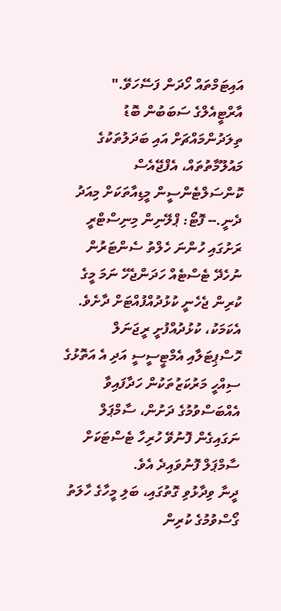އައިޓަމްތައް ހޯދަން ފަސޭހަވޭ."
އާރްޓީއެލްގެ ސަބަބުން ބޮޑު ތިލަދުންމައްޗަށް އައި ބަދަލުތަކުގެ މައުލޫމާތުތައް، އެފްޖޭއެސް ކޮންސަލްޓެންސީން މީޑިއާތަކަށް މިއަދު ދެނީ.-- ފޮޓޯ: ޕްލޭނިން މިނިސްޓްރީ
ރަށުގައި ހުންނަ ހެލްތު ސެންޓަރުން ނުހެދޭ ޓެސްޓެއް ހަދަންޖެހޭ ނަމަ މީގެ ކުރިން ޖެހެނީ ކުޅުދުއްފުއްޓަށް ދާށެވެ. އެކަމަކު، ކުޅުދުއްފުށީ ރީޖަނަލް ހޮސްޕިޓަލާއި އެމްޓީސީސީ އަދި އެ އަތޮޅުގެ ސިއްހީ މަރުކަޒުތަކުން ހަދާފައިވާ އެއްބަސްވުމުގެ ދަށުން، ސާމްޕަލް ނަގައިގެން ފޮނުވޭ ހުރިހާ ޓެސްޓަކަށް ސާމްޕަލް ފޮނުވައިދެ އެވެ.
ދީނާ ވިދާޅުވި ގޮތުގައި، ބަލި މީހާގެ ހާލަތު ގޯސްވުމުގެ ކުރިން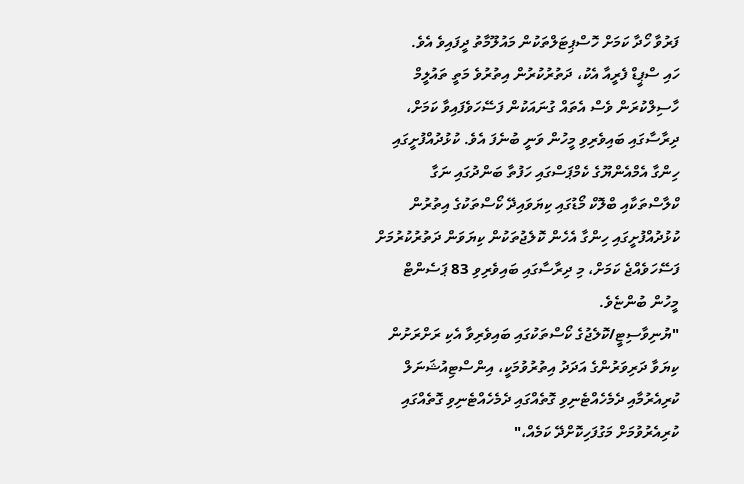ފަރުވާ ހޯދާ ކަމަށް ހޮސްޕިޓަލްތަކުން މައުލޫމާތު ދީފައިވެ އެވެ.
ހައި ސްޕީޑް ފެރީއާ އެކު، ދަތުރުކުރުން އިތުރުވެ މަތީ ތައުލީމް ހާސިލްކުރަން ވެސް އެތައް ގުނައަކުން ފަސޭހަވެފައިވާ ކަމަށް، ދިރާސާގައި ބައިވެރިވި މީހުން ވަނީ ބުނެފަ އެވެ. ކުޅުދުއްފުށީގައި ހިންގާ އެމްއެންޔޫގެ ކެމްޕަސްގައި ހަފުތާ ބަންދުގައި ނަގާ ކްލާސްތަކާއި ބްލޮކް މޯޑުގައި ކިޔަވައިދޭ ކޯސްތަކުގެ އިތުރުން ކުޅުދުއްފުށީގައި ހިންގާ އެހެން ކޮލެޖުތަކުން ކިޔަވަން ދަތުރުކުރުމަށް ފަސޭހަވެއްޖެ ކަމަށް، މި ދިރާސާގައި ބައިވެރިވި 83 ޕަސެންޓް މީހުން ބުންޏެވެ.
"ޔުނިވާސިޓީ/ކޮލެޖުގެ ކޯސްތަކުގައި ބައިވެރިވާ އެކި ރަށްރަށުން ކިޔަވާ ދަރިވަރުންގެ އަދަދު އިތުރުވުމަކީ، އިންސްޓިއުޝަނަލް ކުރިއެރުމާއި ދެމެހެއްޓެނިވި ގޮތެއްގައި ދެމެހެއްޓެނިވި ގޮތެއްގައި ކުރިއެރުވުމަށް މަގުފަހިކޮށްދޭ ކަމެއް،"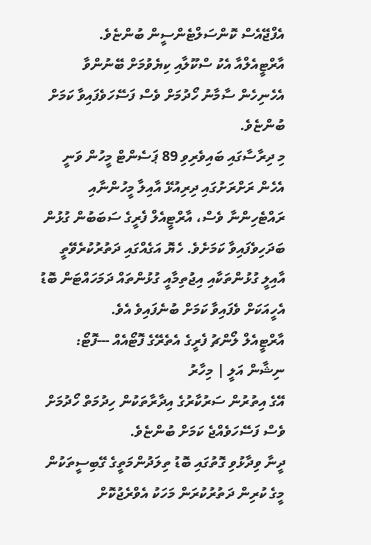އެފްޖޭއެސް ކޮންސަލްޓެންސީން ބުންޏެވެ.
އާރްޓީއެލްއާ އެކު ސްކޫލާއި ކިޔެވުމަށް ބޭނުންވާ އެހެނިހެން ސާމާނު ހޯދުމަށް ވެސް ފަސޭހަވެފައިވާ ކަމަށް ބުންޏެވެ.
މި ދިރާސާގައި ބައިވެރިވި 89 ޕަސެންޓް މީހުން ވަނީ އެހެން ރަށްރަށުގައި ދިރިއުޅޭ އާއިލާ މީހުންނާއި ރައްޓެހިންނާ ވެސް، އާރްޓީއެލް ފެރީގެ ސަބަބުން ގުޅުން ބަދަހިވެފައިވާ ކަމަށެވެ. ހެޔޮ އަގެއްގައި ދަތުރުކުރެވޭތީ އާއިލީ ގުޅުންތަކާއި އިޖުތިމާއީ ގުޅުންތައް ދަމަހައްޓަން ބޮޑު އެހީއަކަށް ވެފައިވާ ކަމަށް ބުނެފައިވެ އެވެ.
އާރްޓީއެލް ލޯންޗު ފެރީގެ އެތެރޭގެ ފޮޓޯއެއް ---ފޮޓޯ: ނިޝާން އަލީ | މިހާރު
އޭގެ އިތުރުން ސަރުކާރުގެ އިދާރާތަކުން ހިދުމަތް ހޯދުމަށް ވެސް ފަސޭހަވެއްޖެ ކަމަށް ބުންޏެވެ.
ދީނާ ވިދާޅުވި ގޮތުގައި ބޮޑު ތިލަދުންމަތީގެ ގޭބިސީތަކުން މީގެ ކުރިން ދަތުރުކުރަން މަހަކު އެވްރެޖުކޮށް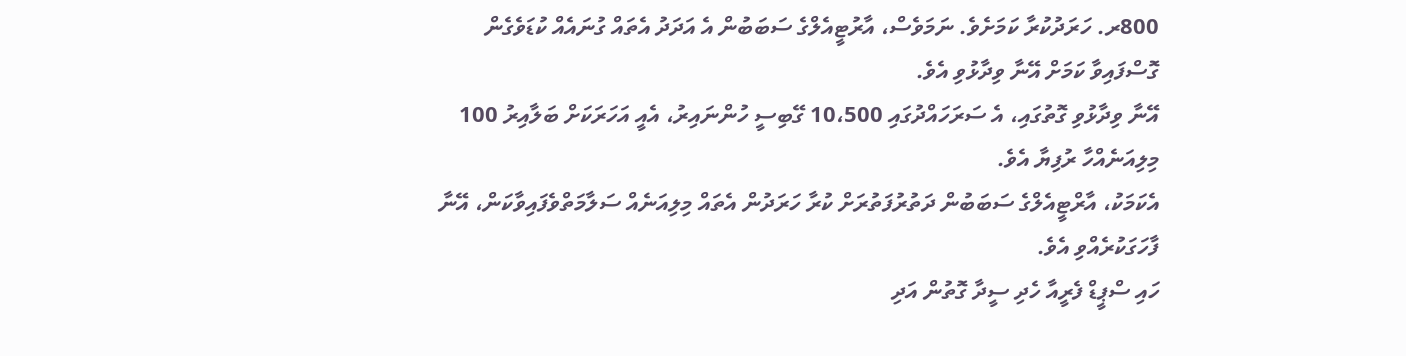800ރ. ހަރަދުކުރާ ކަމަށެވެ. ނަމަވެސް، އާރުޓީއެލްގެ ސަބަބުން އެ އަދަދު އެތައް ގުނައެއް ކުޑަވެގެން ގޮސްފައިވާ ކަމަށް އޭނާ ވިދާޅުވި އެވެ.
އޭނާ ވިދާޅުވި ގޮތުގައި، އެ ސަރަހައްދުގައި 10،500 ގޭބިސީ ހުންނައިރު، އެއީ އަހަރަކަށް ބަލާއިރު 100 މިލިއަނެއްހާ ރުފިޔާ އެވެ.
އެކަމަކު، އާރްޓީއެލްގެ ސަބަބުން ދަތުރުފަތުރަށް ކުރާ ހަރަދުން އެތައް މިލިއަނެއް ސަލާމަތްވެފައިވާކަން، އޭނާ ފާހަގަކުރެއްވި އެވެ.
ހައި ސްޕީޑް ފެރީއާ ހެދި ސީދާ ގޮތުން އަދި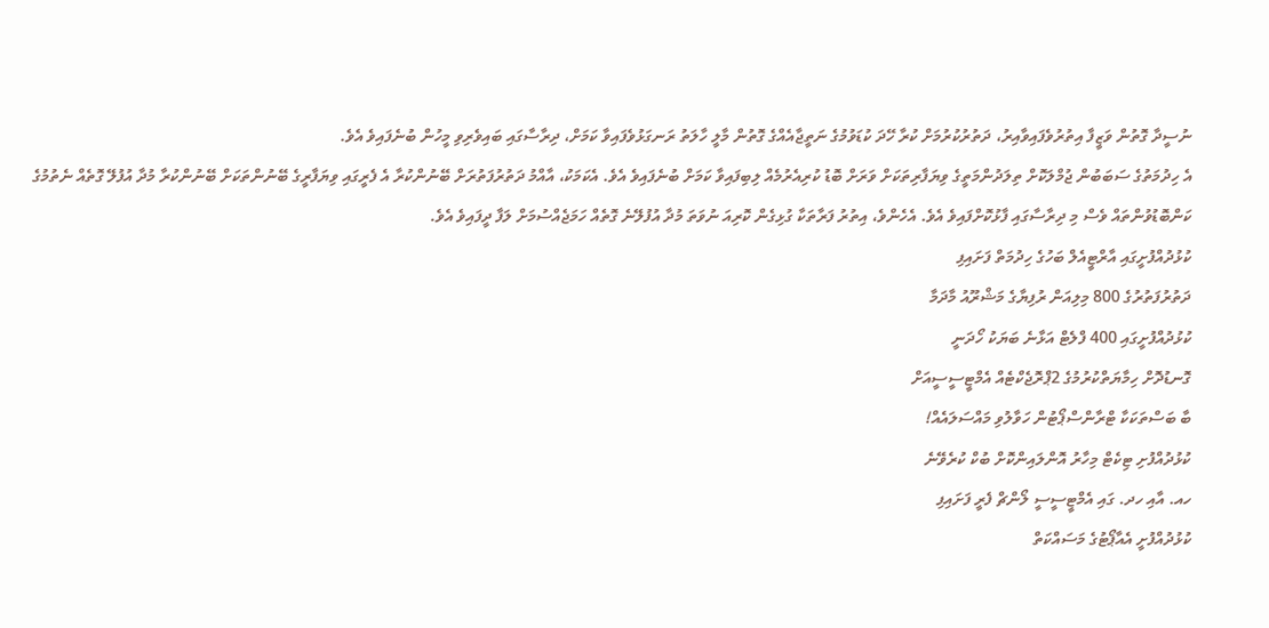ނުސީދާ ގޮތުން ވަޒީފާ އިތުރުވެފައިވާއިރު، ދަތުރުކުރުމަށް ކުރާ ހޭދަ ކުޑަވުމުގެ ނަތީޖާއެއްގެ ގޮތުން މާލީ ހާލަތު ރަނގަޅުވެފައިވާ ކަމަށް، ދިރާސާގައި ބައިވެރިވި މީހުން ބުނެފައިވެ އެވެ.
އެ ހިދުމަތުގެ ސަބަބުން ޖުމްލަކޮށް ތިލަދުންމަތީގެ ވިޔަފާރިތަކަށް ވަރަށް ބޮޑު ކުރިއެރުމެއް ލިބިފައިވާ ކަމަށް ބުނެފައިވެ އެވެ. އެކަމަކު، އާއްމު ދަތުރުފަތުރަށް ބޭނުންކުރާ އެ ފެރީގައި ވިޔަފާރީގެ ބޭނުންތަކަށް ބޭނުންކުރާ މުދާ އުފުލޭ ގޮތެއް ނެތުމުގެ ކަންބޮޑުވުންތައް ވެސް މި ދިރާސާގައި ފާޅުކޮށްފައިވެ އެވެ. އެހެންވެ، އިތުރު ފަރާތަކާ ގުޅިގެން ކޮރިއަ ނުވަތަ މުދާ އުފުލޭނެ ގޮތެއް ހަމަޖެއްސުމަށް ލަފާ ދީފައިވެ އެވެ.
ކުޅުދުއްފުށީގައި އާރްޓީއެލް ބަހުގެ ހިދުމަތް ފަށައިފި
ދަތުރުފަތުރުގެ 800 މިލިއަން ރުފިޔާގެ މަޝްރޫއު މާދަމާ
ކުޅުދުއްފުށީގައި 400 ފްލެޓް އަޅާނެ ބަޔަކު ހޯދަނީ
ގޮނޑުދޮށް ހިމާޔަތްކުރުމުގެ 2ޕްރޮޖެކްޓެއް އެމްޓީސީސީއަށް
ބާ ބަސްތަކަކާ ޓްރާންސްޕޯޓުން ހަވާލުވި މައްސަލައެއް!
ކުޅުދުއްފުށި ޓިކެޓް މިހާރު އޮންލައިންކޮށް ބުކް ކުރެވޭނެ
ހއ. އާއި ހދ. ގައި އެމްޓީސީސީ ލޯންޗް ފެރީ ފަށައިފި
ކުޅުދުއްފުށީ އެއާޕޯޓުގެ މަސައްކަތް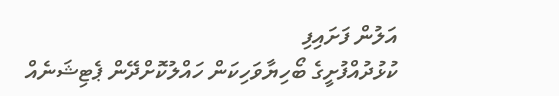އަލުން ފަށައިފި
ކުޅުދުއްފުށީގެ ބޯހިޔާވަހިކަން ހައްލުކޮށްދޭން ޕެޓިޝަނެއް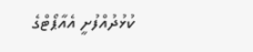ކުޅުދުއްފުށީ އެއާޕޯޓްގެ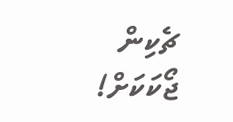ޗެކިން ޖޯކަކަށް!